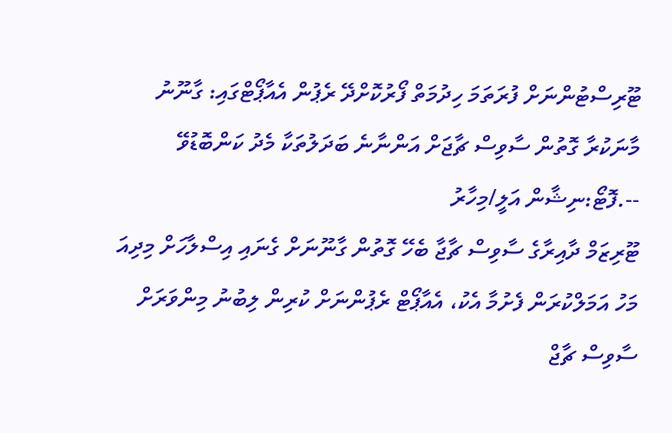ޓޫރިސްޓުންނަށް ފުރަތަމަ ހިދުމަތް ފޯރުކޮށްދޭ ރެޕުން އެއާޕޯޓްގައި: ގާނޫނު މާނަކުރާ ގޮތުން ސާވިސް ޗާޖަށް އަންނާނެ ބަދަލުތަކާ މެދު ކަންބޮޑުވޭ --.ފޮޓޯ:ނިޝާން އަލީ/މިހާރު
ޓޫރިޒަމް ދާއިރާގެ ސާވިސް ޗާޖާ ބެހޭ ގޮތުން ގާނޫނަށް ގެނައި އިސްލާހަށް މިދިއަ މަހު އަމަލްކުރަން ފެށުމާ އެކު، އެއާޕޯޓް ރެޕުންނަށް ކުރިން ލިބުނު މިންވަރަށް ސާވިސް ޗާޖް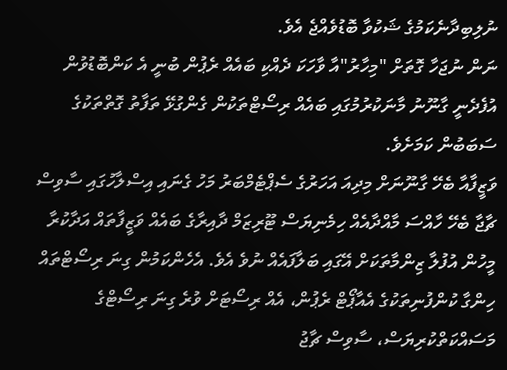ނުލިބިދާނެކަމުގެ ޝަކުވާ ބޮޑުވެއްޖެ އެވެ.
ނަން ނުޖަހާ ގޮތަށް "މިހާރު"އާ ވާހަކަ ދެއްކި ބައެއް ރެޕުން ބުނީ އެ ކަންބޮޑުވުން އުފެދެނީ ގާނޫނު މާނަކުރުމުގައި ބައެއް ރިސޯޓްތަކުން ގެންގުޅޭ ތަފާތު ގޮތްތަކުގެ ސަބަބުން ކަމަށެވެ.
ވަޒީފާއާ ބެހޭ ގާނޫނަށް މިދިއަ އަހަރުގެ ސެޕްޓެމްބަރު މަހު ގެނައި އިސްލާހުގައި ސާވިސް ޗާޖާ ބެހޭ ހާއްސަ މާއްދާއެއް ހިމެނިޔަސް ޓޫރިޒަމް ދާއިރާގެ ބައެއް ވަޒީފާތައް އަދާކުރާ މީހުން އުފުލާ ޒިންމާތަކަށް އޭގައި ބަލާފައެއް ނުވެ އެވެ. އެހެންކަމުން ގިނަ ރިސޯޓްތައް ހިންގާ ކުންފުނިތަކުގެ އެއާޕޯޓް ރެޕުން، އެއް ރިސޯޓަށް ވުރެ ގިނަ ރިސޯޓްގެ މަސައްކަތްކުރިޔަސް، ސާވިސް ޗާޖު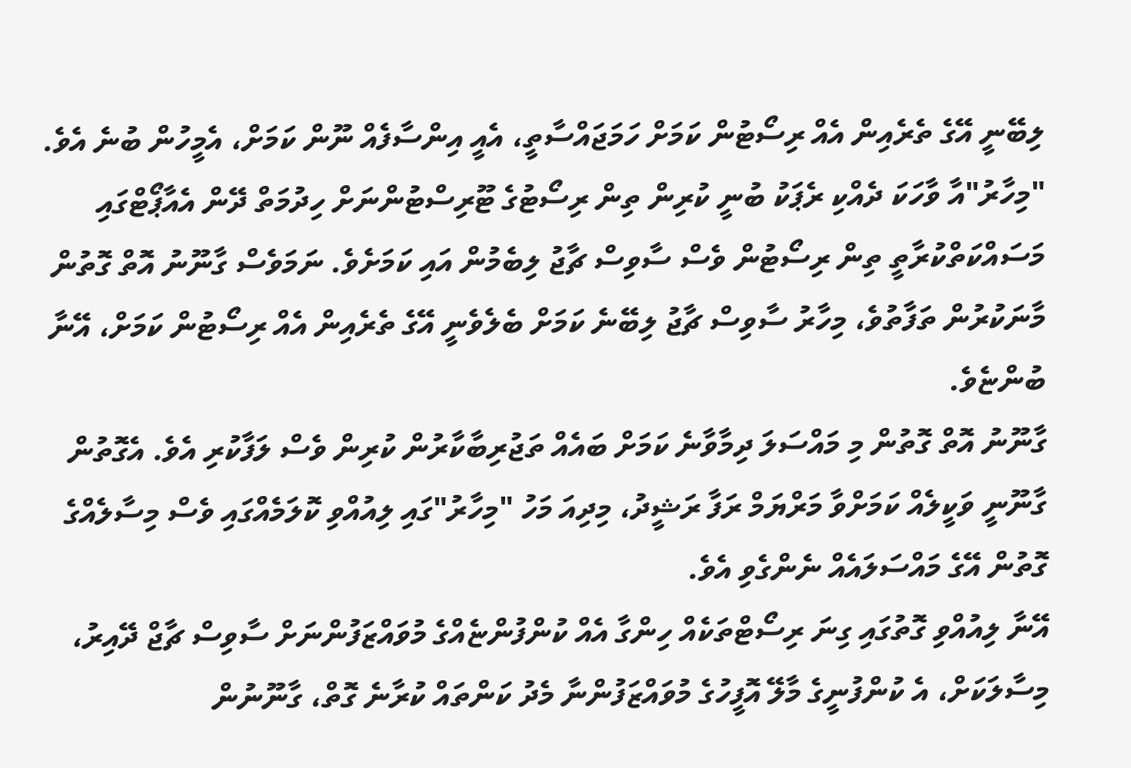ލިބޭނީ އޭގެ ތެރެއިން އެއް ރިސޯޓުން ކަމަށް ހަމަޖައްސާތީ، އެއީ އިންސާފެއް ނޫން ކަމަށް، އެމީހުން ބުނެ އެވެ.
"މިހާރު"އާ ވާހަކަ ދެއްކި ރެޕަކު ބުނީ ކުރިން ތިން ރިސޯޓުގެ ޓޫރިސްޓުންނަށް ހިދުމަތް ދޭން އެއާޕޯޓްގައި މަސައްކަތްކުރާތީ ތިން ރިސޯޓުން ވެސް ސާވިސް ޗާޖު ލިބެމުން އައި ކަމަށެވެ. ނަމަވެސް ގާނޫނު އޮތް ގޮތުން މާނަކުރުން ތަފާތުވެ، މިހާރު ސާވިސް ޗާޖު ލިބޭނެ ކަމަށް ބެލެވެނީ އޭގެ ތެރެއިން އެއް ރިސޯޓުން ކަމަށް، އޭނާ ބުންޏެވެ.
ގާނޫނު އޮތް ގޮތުން މި މައްސަލަ ދިމާވާނެ ކަމަށް ބައެއް ތަޖުރިބާކާރުން ކުރިން ވެސް ލަފާކުރި އެވެ. އެގޮތުން ގާނޫނީ ވަކީލެއް ކަމަށްވާ މަރްޔަމް ރަފާ ރަޝީދު، މިދިއަ މަހު "މިހާރު"ގައި ލިއުއްވި ކޮލަމެއްގައި ވެސް މިސާލެއްގެ ގޮތުން އޭގެ މައްސަލައެއް ނެންގެވި އެވެ.
އޭނާ ލިއުއްވި ގޮތުގައި ގިނަ ރިސޯޓްތަކެއް ހިންގާ އެއް ކުންފުންޏެއްގެ މުވައްޒަފުންނަށް ސާވިސް ޗާޖް ދޭއިރު، މިސާލަކަށް، އެ ކުންފުނީގެ މާލޭ އޮފީހުގެ މުވައްޒަފުންނާ މެދު ކަންތައް ކުރާނެ ގޮތް، ގާނޫނުން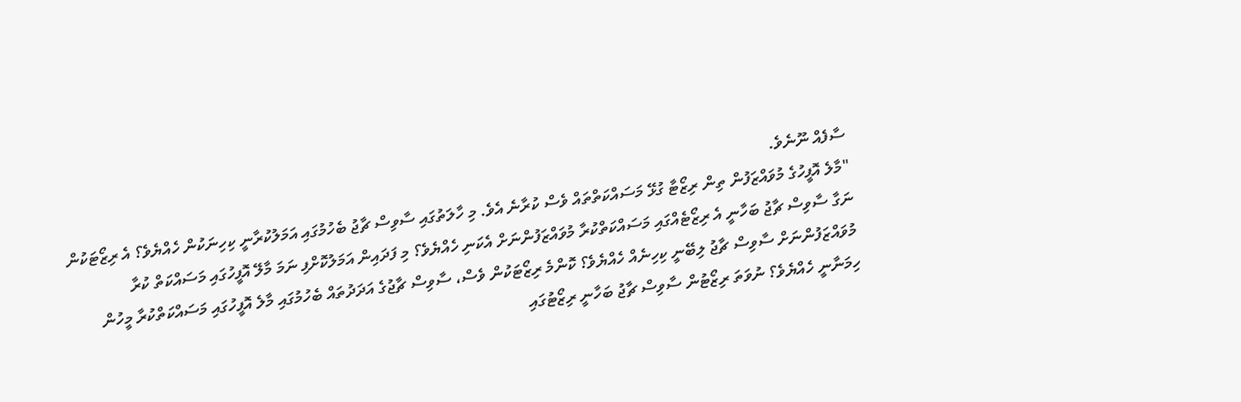ސާފެއް ނޫނެވެ.
"މާލެ އޮފީހުގެ މުވައްޒަފުން ތިން ރިޒޯޓާ ގުޅޭ މަސައްކަތްތައް ވެސް ކުރާނެ އެވެ. މި ހާލަތުގައި ސާވިސް ޗާޖު ބެހުމުގައި އަމަލުކުރާނީ ކިހިނަކުން ހެއްޔެވެ؟ އެ ރިޒޯޓަކުން ނަގާ ސާވިސް ޗާޖު ބަހާނީ އެ ރިޒޯޓެއްގައި މަސައްކަތްކުރާ މުވައްޒަފުންނަށް އެކަނި ހެއްޔެވެ؟ މި ފަދައިން އަމަލުކޮށްފި ނަމަ މާލޭ އޮފީހުގައި މަސައްކަތް ކުރާ މުވައްޒަފުންނަށް ސާވިސް ޗާޖު ލިބޭނީ ކިހިނެއް ހެއްޔެވެ؟ ކޮންމެ ރިޒޯޓަކުން ވެސް، ސާވިސް ޗާޖުގެ އަދަދުތައް ބެހުމުގައި މާލެ އޮފީހުގައި މަސައްކަތްކުރާ މީހުން ހިމަނާނީ ހެއްޔެވެ؟ ނުވަތަ ރިޒޯޓުން ސާވިސް ޗާޖު ބަހާނީ ރިޒޯޓުގައި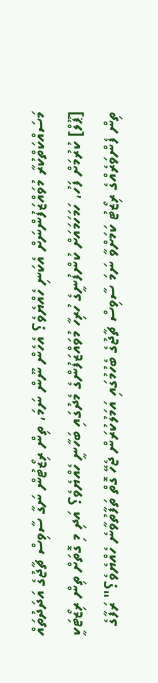މަސައްކަތްކުރާ މުވައްޒަފުންނަށް އެކަނި ހެއްޔެވެ؟ އެހެން ނޫން ނަމަ، ތިން ރިޒޯޓުން ނަގާ ސާވިސް ޗާޖުގެ އަދަދުތައް [ޕޫލް] ކުރުމަށް ފަހު، ހަމަހަމައަށް ކުންފުނީގެ ހުރިހާ މުވައްޒަފުންގެ މެދުގައި ބަހާނީ ހެއްޔެވެ؟ އަދި މި ގޮތަށް ތިން ރިޒޯޓަކީ ތިން ފެންވަރެއްގެ ރިޒޯޓު ކަމަށްވާ ނަމަ ސާވިސް ޗާޖުގެ ބެހުމުގައި އަމަލުކުރަން ޖެހޭ ގޮތް ތަފާތުވާނެ ހެއްޔެވެ؟" ރަފާގެ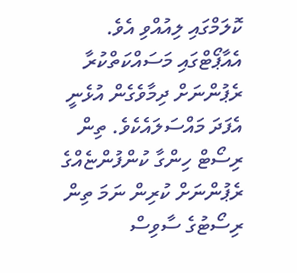ކޮލަމްގައި ލިއުއްވި އެވެ.
އެއާޕޯޓްގައި މަސައްކަތްކުރާ ރެޕުންނަށް ދިމާވެގެން އުޅެނީ އެފަދަ މައްސަލައެކެވެ. ތިން ރިސޯޓް ހިންގާ ކުންފުންޏެއްގެ ރެޕުންނަށް ކުރިން ނަމަ ތިން ރިސޯޓުގެ ސާވިސް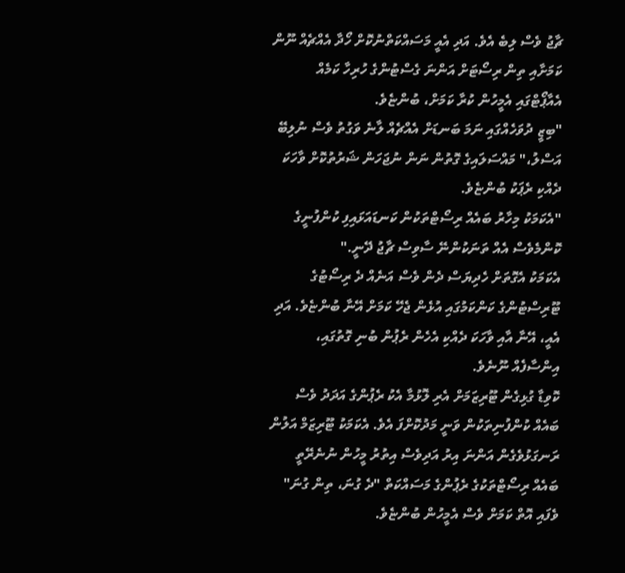ޗާޖު ވެސް ލިބެ އެވެ. އަދި އެއީ މަސައްކަތްނުކޮށް ހޯދާ އެއްޗެއް ނޫން ކަމަށާއި ތިން ރިސޯޓަށް އަންނަ ގެސްޓުންގެ ހުރިހާ ކަމެއް އެއާޕޯޓްގައި އެމީހުން ކުރާ ކަމަށް، ބުންޏެވެ.
"ބިޒީ ދުވަހެއްގައި ނަމަ ބަނޑަށް އެއްޗެއް ލާނެ ވަގުތު ވެސް ނުލިބޭ އަސްލު،" މައްސަލައިގެ ގޮތުން ނަން ނުޖަހަން ޝަރުތުކޮށް ވާހަކަ ދެއްކި ރެޕަކު ބުންޏެވެ.
"އެކަމަކު މިހާރު ބައެއް ރިސޯޓްތަކުން ކަނޑައަޅައިފި ކުންފުނީގެ ކޮންމެވެސް އެއް ތަނަކުންނޭ ސާވިސް ޗާޖު ދޭނީ."
އެކަމަކު އެގޮތަށް ހެދިޔަސް ދެން ވެސް އަނެއް ދެ ރިސޯޓުގެ ޓޫރިސްޓުންގެ ކަންކަމުގައި އުޅެން ޖެހޭ ކަމަށް އޭނާ ބުންޏެވެ. އަދި އެއީ، އޭނާ އާއި ވާހަކަ ދެއްކި އެހެން ރެޕުން ބުނި ގޮތުގައި، އިންސާފެއް ނޫނެވެ.
ކޮވިޑާ ގުޅިގެން ޓޫރިޒަމަށް އެރި ލޮޅުމާ އެކު ރެޕުންގެ އަދަދު ވެސް ބައެއް ކުންފުނިތަކުން ވަނީ މަދުކޮށްފަ އެވެ. އެކަމަކު ޓޫރިޒަމް އަލުން ރަނގަޅުވެގެން އަންނަ އިރު އަދިވެސް އިތުރު މީހުން ނުނެރޭތީ ބައެއް ރިސޯޓްތަކުގެ ރެޕުންގެ މަސައްކަތް "ދެ ގުނަ، ތިން ގުނަ" ވެފައި އޮތް ކަމަށް ވެސް އެމީހުން ބުންޏެވެ.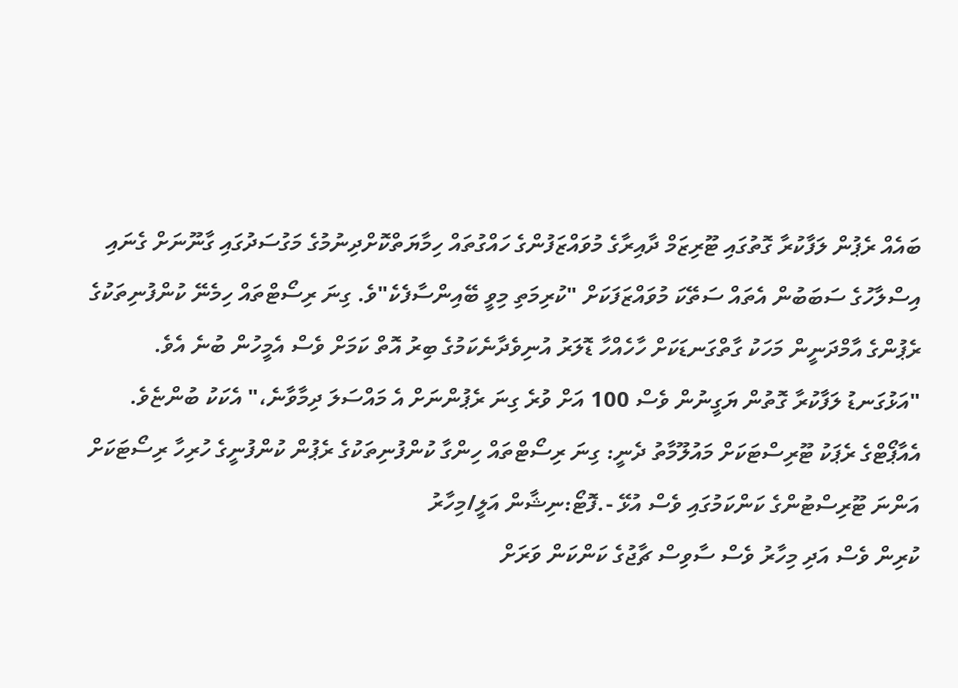ބައެއް ރެޕުން ލަފާކުރާ ގޮތުގައި ޓޫރިޒަމް ދާއިރާގެ މުވައްޒަފުންގެ ހައްގުތައް ހިމާޔަތްކޮށްދިނުމުގެ މަގުސަދުގައި ގާނޫނަށް ގެނައި އިސްލާހުގެ ސަބަބުން އެތައް ސަތޭކަ މުވައްޒަފަކަށް "ކުރިމަތި މިވީ ބޭއިންސާފެކެ"ވެ. ގިނަ ރިސޯޓްތައް ހިމެނޭ ކުންފުނިތަކުގެ ރެޕުންގެ އާމްދަނީން މަހަކު ގާތްގަނޑަކަށް ހާހެއްހާ ޑޮލަރު އުނިވެދާނެކަމުގެ ބިރު އޮތް ކަމަށް ވެސް އެމީހުން ބުނެ އެވެ.
"އަޅުގަނޑު ލަފާކުރާ ގޮތުން ޔަގީނުން ވެސް 100 އަށް ވުރެ ގިނަ ރެޕުންނަށް އެ މައްސަލަ ދިމާވާނެ،" އެކަކު ބުންޏެވެ.
އެއާޕޯޓްގެ ރެޕަކު ޓޫރިސްޓަކަށް މައުލޫމާތު ދެނީ: ގިނަ ރިސޯޓްތައް ހިންގާ ކުންފުނިތަކުގެ ރެޕުން ކުންފުނީގެ ހުރިހާ ރިސޯޓަކަށް އަންނަ ޓޫރިސްޓުންގެ ކަންކަމުގައި ވެސް އުޅޭ -.ފޮޓޯ:ނިޝާން އަލީ/މިހާރު
ކުރިން ވެސް އަދި މިހާރު ވެސް ސާވިސް ޗާޖުގެ ކަންކަން ވަރަށް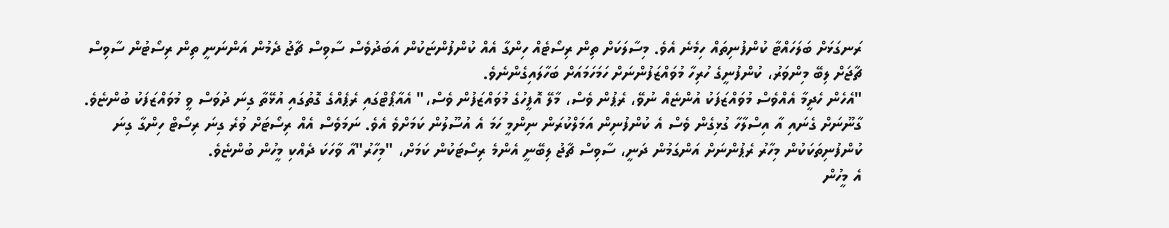ރަނގަޅަށް ބަލަހައްޓާ ކުންފުނިތައް ހިމެނެ އެވެ. މިސާލަކަށް ތިން ރިސޯޓެއް ހިންގާ އެއް ކުންފުންޏަކުން އަބަދުވެސް ސާވިސް ޗާޖު ދެމުން އަންނަނީ ތިން ރިސޯޓުން ސާވިސް ޗާޖަށް ލިބޭ މިންވަރު، ކުންފުނީގެ ހުރިހާ މުވައްޒަފުންނަށް ހަމަހަމައަށް ބަހާލައިގެންނެވެ.
"އެހެން ހެދީމާ އެއްވެސް މުވައްޒަފަކު އުންޏެއް ނުވޭ، ރެޕުން ވެސް، މާލޭ އޮފީހުގެ މުވައްޒަފުން ވެސް،" އެއާޕޯޓްގައި ރެޕެއްގެ ގޮތުގައި އުޅޭތާ ގިނަ ދުވަސް ވީ މުވައްޒަފަކު ބުންޏެވެ.
ގާނޫނަށް ގެނައި އާ އިސްލާހާ ގުޅިގެން ވެސް އެ ކުންފުނިން އަމަލްކުރަން ނިންމީ ހަމަ އެ އުސޫލުން ކަމަށްވެ އެވެ. ނަމަވެސް އެއް ރިސޯޓަށް ވުރެ ގިނަ ރިސޯޓް ހިންގާ ގިނަ ކުންފުނިތަކަކުން މިހާރު ރެޕުންނަށް އަންގަމުން ދަނީ، ސާވިސް ޗާޖު ލިބޭނީ އެންމެ ރިސޯޓަކުން ކަމަށް، "މިހާރު"އާ ވާހަކަ ދެއްކި މީހުން ބުންޏެވެ.
އެ މީހުން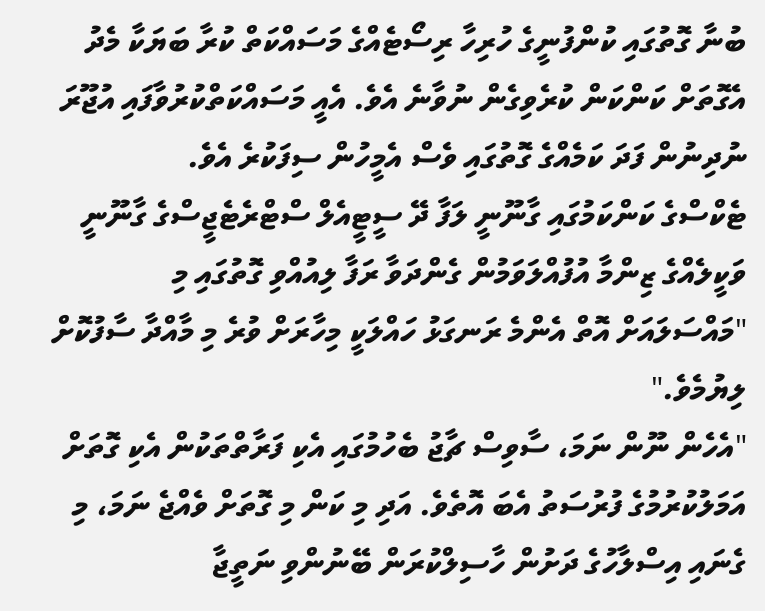ބުނާ ގޮތުގައި ކުންފުނީގެ ހުރިހާ ރިސޯޓެއްގެ މަސައްކަތް ކުރާ ބަޔަކާ މެދު އެގޮތަށް ކަންކަން ކުރެވިގެން ނުވާނެ އެވެ. އެއީ މަސައްކަތްކުރުވާފައި އުޖޫރަ ނުދިނުން ފަދަ ކަމެއްގެ ގޮތުގައި ވެސް އެމީހުން ސިފަކުރެ އެވެ.
ޓެކްސްގެ ކަންކަމުގައި ގާނޫނީ ލަފާ ދޭ ސީޓީއެލް ސްޓްރެޓެޖީސްގެ ގާނޫނީ ވަކީލެއްގެ ޒިންމާ އުފުއްލަވަމުން ގެންދަވާ ރަފާ ލިއުއްވި ގޮތުގައި މި "މައްސަލައަށް އޮތް އެންމެ ރަނގަޅު ހައްލަކީ މިހާރަށް ވުރެ މި މާއްދާ ސާފުކޮށް ލިޔުމެވެ."
"އެހެން ނޫން ނަމަ، ސާވިސް ޗާޖު ބެހުމުގައި އެކި ފަރާތްތަކުން އެކި ގޮތަށް އަމަލުކުރުމުގެ ފުރުސަތު އެބަ އޮތެވެ. އަދި މި ކަން މި ގޮތަށް ވެއްޖެ ނަމަ، މި ގެނައި އިސްލާހުގެ ދަށުން ހާސިލްކުރަން ބޭނުންވި ނަތީޖާ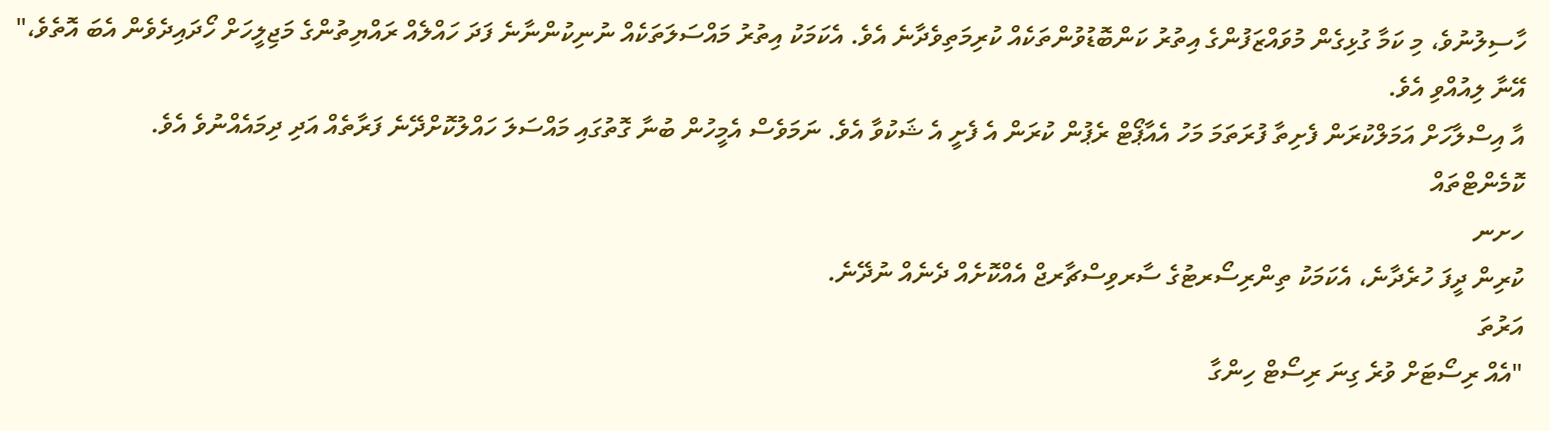ހާސިލުނުވެ، މި ކަމާ ގުޅިގެން މުވައްޒަފުންގެ އިތުރު ކަންބޮޑުވުންތަކެއް ކުރިމަތިވެދާނެ އެވެ. އެކަމަކު އިތުރު މައްސަލަތަކެއް ނުނިކުންނާނެ ފަދަ ހައްލެއް ރައްޔިތުންގެ މަޖިލީހަށް ހޯދައިދެވެން އެބަ އޮތެވެ،" އޭނާ ލިއުއްވި އެވެ.
އާ އިސްލާހަށް އަމަލްކުރަން ފެށިތާ ފުރަތަމަ މަހު އެއާޕޯޓް ރެޕުން ކުރަން އެ ފެށީ އެ ޝަކުވާ އެވެ. ނަމަވެސް އެމީހުން ބުނާ ގޮތުގައި މައްސަލަ ހައްލުކޮށްދޭނެ ފަރާތެއް އަދި ދިމައެއްނުވެ އެވެ.
ކޮމެންޓްތައް
ހށނ
ކުރިން ދީފަ ހުރެދާނެ، އެކަމަކު ތިންރިސޯރޓުގެ ސާރވިސްޗާރޖް އެއްކޮށެއް ދެނެއް ނުދޭނެ.
އަރުތަ
"އެއް ރިސޯޓަށް ވުރެ ގިނަ ރިސޯޓް ހިންގާ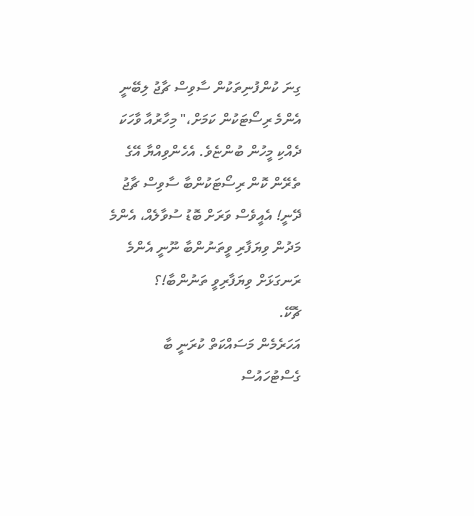ގިނަ ކުންފުނިތަކުން ސާވިސް ޗާޖު ލިބޭނީ އެންމެ ރިސޯޓަކުން ކަމަށް،" މިހާރުއާ ވާހަކަ ދެއްކި މީހުން ބުންޏެވެ. އެހެންވިއްޔާ އޭގެ ތެރޭން ކޮން ރިސޯޓަކުންބާ ސާވިސް ޗާޖު ދޭނީ! އެއީވެސް ވަރަށް ބޮޑު ސުވާލެއް، އެންމެ މަދުން ވިޔަފާރި ވީތަނުންބާ ނޫނީ އެންމެ ރަނގަޅަށް ވިޔަފާރިވީ ތަނުންބާ!؟
ޗޮކޭ.
އަހަރެމެން މަސައްކަތް ކުރަނީ ބާ ގެސްޓުހައުސް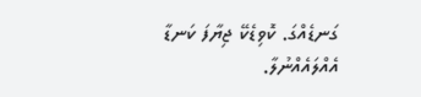ގަނޑެއްގަ. ކޮވިޑެކޭ ޖިޔާފަ ކަނޑާ އެއްލައެއްނުލާ.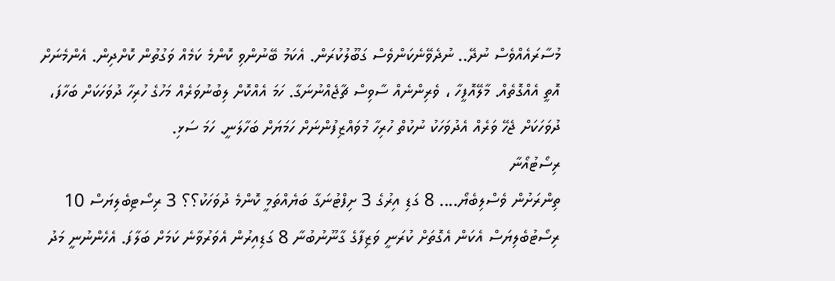މުސާރައެއްވެސް ނުދޭ.. ނުދެވޭނެކަންވެސް ގަބޫލުކުރަން. އެކަމު ބޭނުންވި ކޮންމެ ކަމެއް ވަގުތުން ކޮށްދިން. އެންމެނަށް އޮތީ އެއްގޮތެއް. މާލޭއޮފީހާ ، ވެރިންނެއް ސާވިސް ޗާޖެއްނުނަގާ. ހަމަ އެއްކޮށް ލިބުނުވަރެއް މަހުގެ ހުރިހާ ދުވަހަކަށް ބަހާފަ، ދުވަހަކަށް ޖެހޭ ވަރެއް އެދުވަހަކު ނުކުތް ހުރިހާ މުވައްޒިފުންނަށް ހަމަޔަށް ބަހާލަނީ. ހަމަ ސަޅި.
ރިސޯޓުއޯނާ
ތިންރަށުން ވެސްލިބެޔޯ.... 8 ގަޑި އިރުގެ 3 ށިފްޓުނަގާ ބަޔެއްތަމީ ކޮންމެ ދުވަހަކު؟؟ 3 ރިސޯޓިބެލިޔަސް 10 ރިސޯޓުބެލިޔަސް އެކަން އެގޮތަށް ކުރަނީ ވަޒިފާގެ ގާނޫނުބުނާ 8 ގަޑިއިރުން އެވަރުވާނެ ކަމަށް ބަލާފަ. އެހެންނުނީ މަދު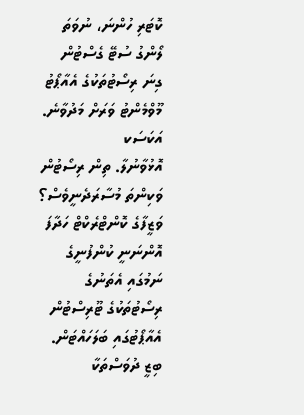ކޮޓަރި ހުންނަ، ނުވަތަ ލޯންގު ސުޓޭ ގެސްޓުން ގިނަ ރިސޯޓުތަކުގެ އެއާޕޯޓު މޫވްމެންޓު ވަރަށް މަދުވާނެ.
އަކަސަކ
އޮޅުވާނުލާ. ތިން ރިސޯޓުން ވަކިންތަ މުސާރަދެނީވެސް؟ ވަޒީފާގެ ކޮންޓްރެކްޓް ހަދާފަ އޮންނަނީ ކުންފުނީގެ ނަމުގައި އެތަނުގެ ރިސޯޓުތަކުގެ ޓޫރިސްޓުން އެއާޕޯޓުގައި ބަލަހައްޓަން. ބިޒީ ދުވަސްތަކާ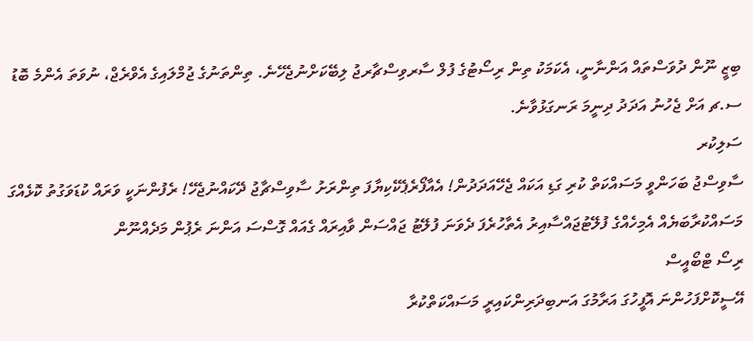ބިޒީ ނޫން ދުވަސްތައް އަންނާނީ، އެކަމަކު ތިން ރިސޯޓުގެ ފުލް ސާރވިސްޗާރޖު ލިބޭކަށްނުޖެހޭނެ. ތިންތަނުގެ ޖުމްލައިގެ އެވްރެޖް، ނުވަތަ އެންމެ ބޮޑު ސ.ޗ އަށް ޖެހުނު އަދަދު ދިނީމަ ރަނގަޅުވާނެ.
ސަލިކުރ
ސާވިސްޖު ބަހަންވީ މަސައްކަތް ކުރި ގަޑި އަކައް ޖެހޭއަދަދުން! އެއާފޯރެޕެކޭކިޔާފަ ތިންރަށު ސާވިސްޗާޖު ދޭކައްނުޖެހޭ! ރެފުންނަކީ ވަރައް ކުޑަވަގުތު ކޮޅެއްގަ މަސައްކުރާބަޔެއް އެމިހެއްގެ ފުލޭޓުޖައްސާއިރު އެތާހުރެފަ ދެވަނަ ފުލޭޓު ޖައްސަން ވާއިރައް ގެއައް ގޮސްސަ އަންނަ ރެޕުން މަދެއްނޫން
ރިސޯ ޓްބޯއީސް
އޭސީކޮށްފަހުންނަ އޮފީހުގަ އަރާމުގަ އަނބިދަރިންކައިރީ މަސައްކަތްކުރާ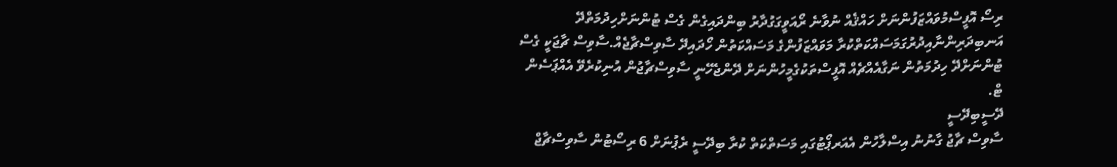ރިސޯ އޮފީސްމުވައްޒަފުންނަށް ހައްޤެއް ނުވާނެ ރޯއަވީގަގުދާރު ބިންދައިގެން ގެސް ޓުންނަށްހިދުމަތްދޭ އަނބިދަރިންނާއިދުރުގަމަސައްކަތްކުރާ މަވައްޒަފުންގެ މަސައްކަތުން ހޯދައިދޭ ސާވިސްޗާޖެއް.ސާވިސް ޗާޖަކީ ގެސް ޓުންނަށްދޭ ހިދުމަތުން ނަގާއެއްޗެއް އޮފީސްތަކުގެމީހުންނަށް ދޭންޖެހޭނީ ސާވިސްޗާޖުން އުނިކުރެވޭ އެއްޕަސެން ޓް.
ދޭސީބިދޭސީ
ސާވިސް ޗާޖު ގާނުނު އިސްލާހުން އެއަރޕޯޓުގައި މަސަތްކަތް ކުރާ ބިދޭސީ ރެޕުނަށް 6 ރިސޯޓުން ސާވިސްޗާޖް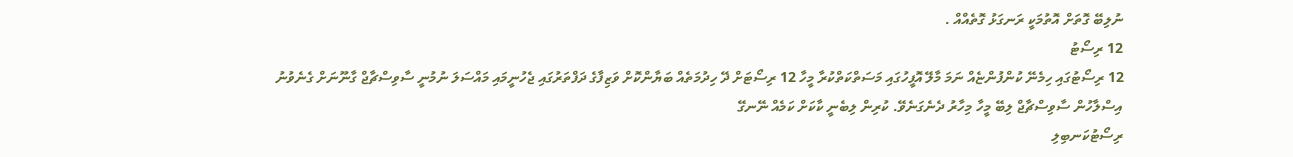ނުލިބޭ ގޮތަށް އޮތުމަކީ ރަނގަޅު ގޮތެއްއް .
12 ރިސޯޓު
12 ރިސޯޓުގައި ހިމެނޭ ކުންފުންޏެއް ނަމަ މާލޭ އޮފީހުގައި މަސަތްކަތްކުރާ މީހާ 12 ރިސޯޓަށް ދޭ ހިދުމަތެއް ބަޔާންކޮށް ވަޒިފާގެ ދަފްތަރުގައި ޖެހުނީމައި މައްސަލަ ނުމުނީ ސާވިސްޗާޖް ގާނޫނަށް ގެނެވުނު އިސްލާހުން ސާވިސްޗާޖް ލިބޭ މީހާ މިހާރު ދެނެގަނެވޭ. ކުރިން ލިބެނީ ކާކަށް ކަމެއް ނޭނގޭ
ރިސޯޓުކަނބިލި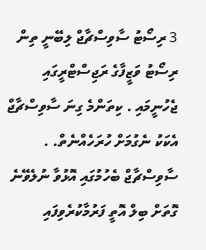3 ރިސޯޓު ސާވިސްޗާޖް ލިބޭނީ ތިން ރިސޯޓު ވަޒީފާގެ ރަޖިސްޓްރީގައި ޖެހުނީމައި . ކިތަންމެ ގިނަ ސާވިސްޗާޖް އެކަކު ނެގުމަށް ހުރަހެއްނެތް. . ސާވިސްޗާޖް ބެހުމުގައި އޮޅުވާ ނުލެވޭނެ ގޮތަށް ބިލް އޮތީ ފަރުމާކުރެވިފައި